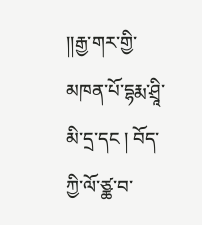།།རྒྱ་གར་གྱི་མཁན་པོ་དྷརྨ་ཤྲཱི་མི་དྲ་དང ། བོད་ཀྱི་ལོ་ཙྪ་བ་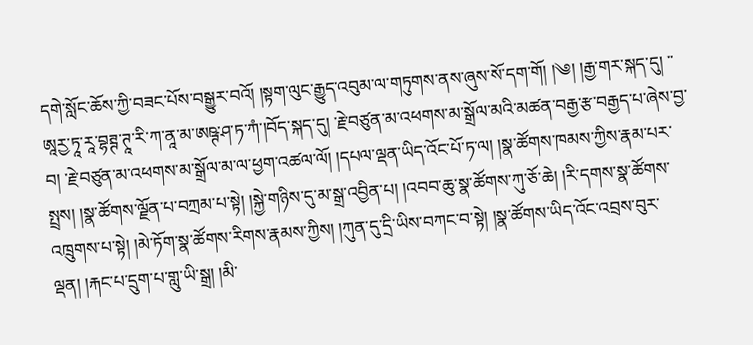དགེ་སློང་ཆོས་ཀྱི་བཟང་པོས་བསྒྱུར་བའོ། །སྟག་ལུང་རྒྱུད་འབུམ་ལ་གཏུགས་ནས་ཞུས་སོ་དག་གོ། །༄། །རྒྱ་གར་སྐད་དུ། ་་ཨཱརྱ་ཏཱ་རཱ་བྷཊྚ་ཊཱ་རི་ཀ་ནཱ་མ་ཨཥྚ་ཤ་ཏ་ཀཾ་།བོད་སྐད་དུ། ་རྗེ་བཙུན་མ་འཕགས་མ་སྒྲོལ་མའི་མཚན་བརྒྱ་རྩ་བརྒྱད་པ་ཞེས་བྱ་བ། ་རྗེ་བཙུན་མ་འཕགས་མ་སྒྲོལ་མ་ལ་ཕྱག་འཚལ་ལོ། །དཔལ་ལྡན་ཡིད་འོང་པོ་ཏ་ལ། །སྣ་ཚོགས་ཁམས་ཀྱིས་རྣམ་པར་སྤྲས། །སྣ་ཚོགས་ལྗོན་པ་བཀྲམ་པ་སྟེ། །སྐྱེ་གཉིས་དུ་མ་སྒྲ་འབྱིན་པ། །འབབ་ཆུ་སྣ་ཚོགས་ཀུ་ཅོ་ཆེ། །རི་དགས་སྣ་ཚོགས་འཁྲུགས་པ་སྟེ། །མེ་ཏོག་སྣ་ཚོགས་རིགས་རྣམས་ཀྱིས། །ཀུན་དུ་དྲི་ཡིས་བཀང་བ་སྟེ། །སྣ་ཚོགས་ཡིད་འོང་འབྲས་བུར་ལྡན། །རྐང་པ་དྲུག་པ་གླུ་ཡི་སྒྲ། །མི་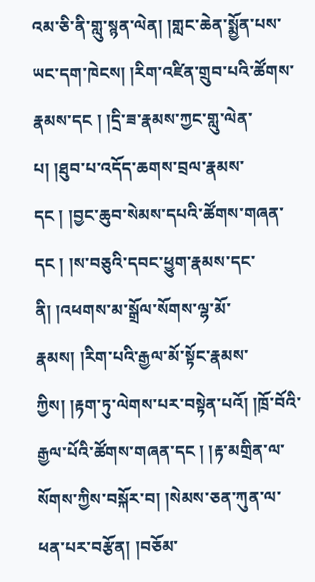འམ་ཅི་ནི་གླུ་སྙན་ལེན། །གླང་ཆེན་སྨྱོན་པས་ཡང་དག་ཁེངས། །རིག་འཛིན་གྲུབ་པའི་ཚོགས་རྣམས་དང ། །དྲི་ཟ་རྣམས་ཀྱང་གླུ་ལེན་པ། །ཐུབ་པ་འདོད་ཆགས་བྲལ་རྣམས་དང ། །བྱང་ཆུབ་སེམས་དཔའི་ཚོགས་གཞན་དང ། །ས་བཅུའི་དབང་ཕྱུག་རྣམས་དང་ནི། །འཕགས་མ་སྒྲོལ་སོགས་ལྷ་མོ་རྣམས། །རིག་པའི་རྒྱལ་མོ་སྟོང་རྣམས་ཀྱིས། །རྟག་ཏུ་ལེགས་པར་བསྟེན་པའོ། །ཁྲོ་བོའི་རྒྱལ་པོའི་ཚོགས་གཞན་དང ། །རྟ་མགྲིན་ལ་སོགས་ཀྱིས་བསྐོར་བ། །སེམས་ཅན་ཀུན་ལ་ཕན་པར་བརྩོན། །བཅོམ་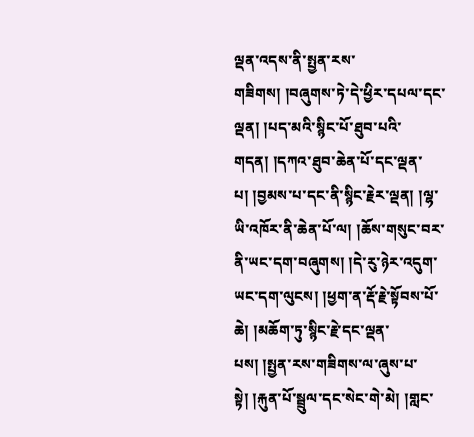ལྡན་འདས་ནི་སྤྱན་རས་གཟིགས། །བཞུགས་ཏེ་དེ་ཕྱིར་དཔལ་དང་ལྡན། །པད་མའི་སྙིང་པོ་ཐུབ་པའི་གདན། །དཀའ་ཐུབ་ཆེན་པོ་དང་ལྡན་པ། །བྱམས་པ་དང་ནི་སྙིང་རྗེར་ལྡན། །ལྷ་ཡི་འཁོར་ནི་ཆེན་པོ་ལ། །ཆོས་གསུང་བར་ནི་ཡང་དག་བཞུགས། །དེ་རུ་ཉེར་འདུག་ཡང་དག་ལུངས། །ཕྱག་ན་རྡོ་རྗེ་སྟོབས་པོ་ཆེ། །མཆོག་ཏུ་སྙིང་རྗེ་དང་ལྡན་པས། །སྤྱན་རས་གཟིགས་ལ་ཞུས་པ་སྟེ། །རྐུན་པོ་སྦྲུལ་དང་སེང་གེ་མེ། །གླང་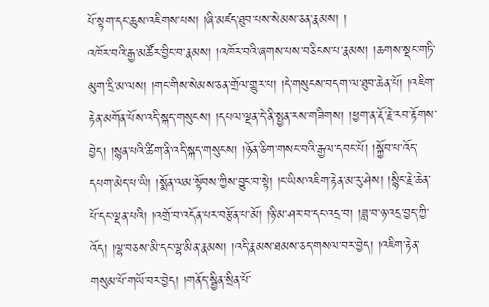པོ་སྟག་དང་ཆུས་འཇིགས་པས། །ཞི་མཛད་ཐུབ་པས་སེམས་ཅན་རྣམས། །
འཁོར་བའི་རྒྱ་མཚོར་བྱིང་བ་རྣམས། །འཁོར་བའི་ཞགས་པས་བཅིངས་པ་རྣམས། །ཆགས་སྡང་གཏི་མུག་དྲི་མ་ལས། །གང་གིས་སེམས་ཅན་གྲོལ་གྱུར་པ། །དེ་གསུངས་བདག་ལ་ཐུབ་ཆེན་པོ། །འཇིག་རྟེན་མགོན་པོས་འདི་སྐད་གསུངས། །དཔལ་ལྡན་དེ་ནི་སྤྱན་རས་གཟིགས། །ཕྱག་ན་རྡོ་རྗེ་རབ་རྟོགས་བྱེད། །སྙན་པའི་ཚིག་ནི་འདི་སྐད་གསུངས། །ཉོན་ཅིག་གསང་བའི་རྒྱལ་དབང་པོ། །སྐྱོབ་པ་འོད་དཔག་མེད་པ་ཡི། །སྨོན་ལམ་སྟོབས་ཀྱིས་བྱུང་བ་སྟེ། །ང་ཡིས་འཇིག་རྟེན་མ་རུ་ཤེས། །སྙིང་རྗེ་ཆེན་པོ་དང་ལྡན་པའི། །འགྲོ་བ་འདོན་པར་བརྩོན་པ་མོ། །ཉི་མ་ཤར་བ་དང་འདྲ་བ། །ཟླ་བ་ཉ་འདྲ་བྱད་ཀྱི་འོད། །ལྷ་བཅས་མི་དང་ལྷ་མིན་རྣམས། །འདི་རྣམས་ཐམས་ཅད་གསལ་བར་བྱེད། །འཇིག་རྟེན་གསུམ་པོ་གཡོ་བར་བྱེད། །གནོད་སྦྱིན་སྲིན་པོ་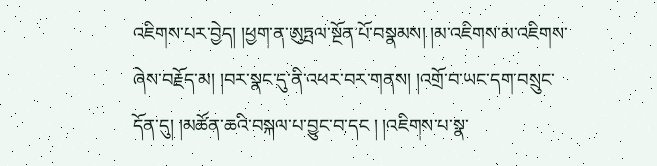འཇིགས་པར་བྱེད། །ཕྱག་ན་ཨུཏྤལ་སྔོན་པོ་བསྣམས། །མ་འཇིགས་མ་འཇིགས་ཞེས་བརྗོད་མ། །བར་སྣང་དུ་ནི་འཕར་བར་གནས། །འགྲོ་བ་ཡང་དག་བསྲུང་དོན་དུ། །མཚོན་ཆའི་བསྐལ་པ་བྱུང་བ་དང ། །འཇིགས་པ་སྣ་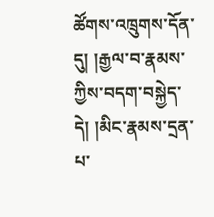ཚོགས་འཁྲུགས་དོན་དུ། །རྒྱལ་བ་རྣམས་ཀྱིས་བདག་བསྐྱེད་དེ། །མིང་རྣམས་དྲན་པ་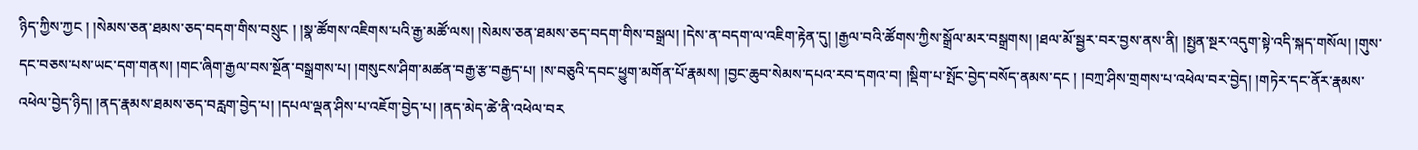ཉིད་ཀྱིས་ཀྱང ། །སེམས་ཅན་ཐམས་ཅད་བདག་གིས་བསྲུང ། །སྣ་ཚོགས་འཇིགས་པའི་རྒྱ་མཚོ་ལས། །སེམས་ཅན་ཐམས་ཅད་བདག་གིས་བསྒྲལ། །དེས་ན་བདག་ལ་འཇིག་རྟེན་དུ། །རྒྱལ་བའི་ཚོགས་ཀྱིས་སྒྲོལ་མར་བསྒྲགས། །ཐལ་མོ་སྦྱར་བར་བྱས་ནས་ནི། །སྤྱན་སྔར་འདུག་སྟེ་འདི་སྐད་གསོལ། །གུས་དང་བཅས་པས་ཡང་དག་གནས། །གང་ཞིག་རྒྱལ་བས་སྔོན་བསྒྲགས་པ། །གསུངས་ཤིག་མཚན་བརྒྱ་རྩ་བརྒྱད་པ། །ས་བཅུའི་དབང་ཕྱུག་མགོན་པོ་རྣམས། །བྱང་ཆུབ་སེམས་དཔའ་རབ་དགའ་བ། །སྡིག་པ་སྤོང་བྱེད་བསོད་ནམས་དང ། །བཀྲ་ཤིས་གྲགས་པ་འཕེལ་བར་བྱེད། །གཏེར་དང་ནོར་རྣམས་འཕེལ་བྱེད་ཉིད། །ནད་རྣམས་ཐམས་ཅད་བརླག་བྱེད་པ། །དཔལ་ལྡན་ཤིས་པ་འཇོག་བྱེད་པ། །ནད་མེད་ཚེ་ནི་འཕེལ་བར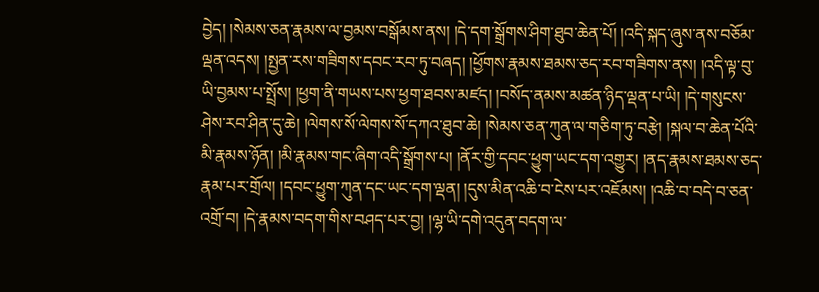བྱེད། །སེམས་ཅན་རྣམས་ལ་བྱམས་བསྒོམས་ནས། །དེ་དག་སྒྲོགས་ཤིག་ཐུབ་ཆེན་པོ། །འདི་སྐད་ཞུས་ནས་བཅོམ་ལྡན་འདས། །སྤྱན་རས་གཟིགས་དབང་རབ་ཏུ་བཞད། །ཕྱོགས་རྣམས་ཐམས་ཅད་རབ་གཟིགས་ནས། །འདི་ལྟ་བུ་ཡི་བྱམས་པ་སྤྲོས། །ཕྱག་ནི་གཡས་པས་ཕྱག་ཐབས་མཛད། །བསོད་ནམས་མཚན་ཉིད་ལྡན་པ་ཡི། །དེ་གསུངས་ཤེས་རབ་ཤིན་དུ་ཆེ། །ལེགས་སོ་ལེགས་སོ་དཀའ་ཐུབ་ཆེ། །སེམས་ཅན་ཀུན་ལ་གཅིག་ཏུ་བརྩེ། །སྐལ་བ་ཆེན་པོའི་མི་རྣམས་ཉོན། །མི་རྣམས་གང་ཞིག་འདི་སྒྲོགས་པ། །ནོར་གྱི་དབང་ཕྱུག་ཡང་དག་འགྱུར། །ནད་རྣམས་ཐམས་ཅད་རྣམ་པར་གྲོལ། །དབང་ཕྱུག་ཀུན་དང་ཡང་དག་ལྡན། །དུས་མིན་འཆི་བ་ངེས་པར་འཇོམས། །འཆི་བ་བདེ་བ་ཅན་འགྲོ་བ། །དེ་རྣམས་བདག་གིས་བཤད་པར་བྱ། །ལྷ་ཡི་དགེ་འདུན་བདག་ལ་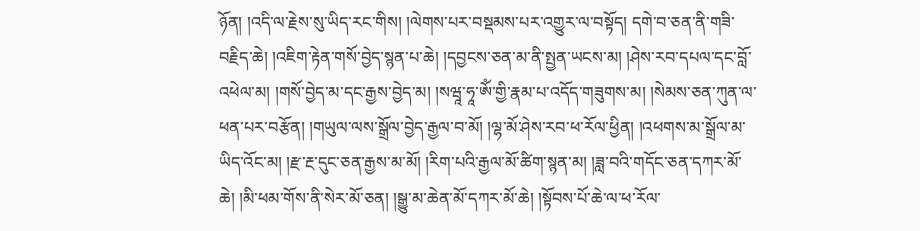ཉོན། །འདི་ལ་རྗེས་སུ་ཡིད་རང་གིས། །ལེགས་པར་བསྡམས་པར་འགྱུར་ལ་བསྟོད། དགེ་བ་ཅན་ནི་གཟི་བརྗིད་ཆེ། །འཇིག་རྟེན་གསོ་བྱེད་སྙན་པ་ཆེ། །དབྱངས་ཅན་མ་ནི་སྤྱན་ཡངས་མ། །ཤེས་རབ་དཔལ་དང་བློ་འཕེལ་མ། །གསོ་བྱེད་མ་དང་རྒྱས་བྱེད་མ། །སཝཱ་ཧཱ་ཨོཾ་གྱི་རྣམ་པ་འདོད་གཟུགས་མ། །སེམས་ཅན་ཀུན་ལ་ཕན་པར་བརྩོན། །གཡུལ་ལས་སྒྲོལ་བྱེད་རྒྱལ་བ་མོ། །ལྷ་མོ་ཤེས་རབ་ཕ་རོལ་ཕྱིན། །འཕགས་མ་སྒྲོལ་མ་ཡིད་འོང་མ། །རྫ་རྔ་དུང་ཅན་རྒྱས་མ་མོ། །རིག་པའི་རྒྱལ་མོ་ཚིག་སྙན་མ། །ཟླ་བའི་གདོང་ཅན་དཀར་མོ་ཆེ། །མི་ཕམ་གོས་ནི་སེར་མོ་ཅན། །སྒྱུ་མ་ཆེན་མོ་དཀར་མོ་ཆེ། །སྟོབས་པོ་ཆེ་ལ་ཕ་རོལ་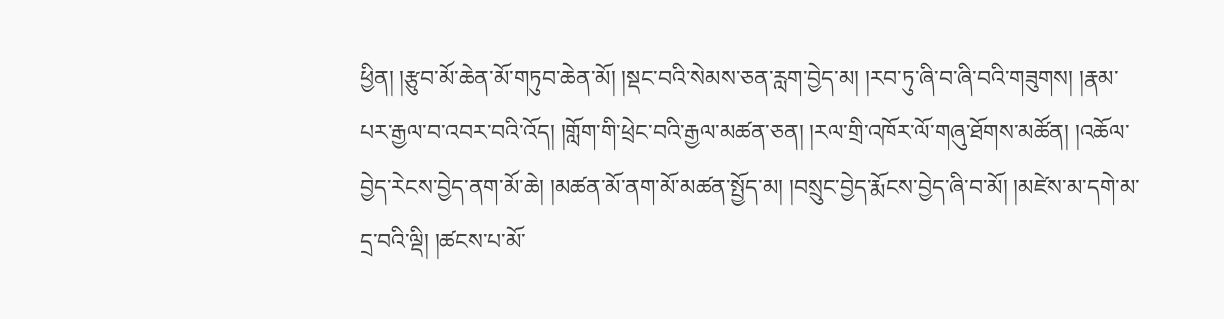ཕྱིན། །རྩུབ་མོ་ཆེན་མོ་གཏུབ་ཆེན་མོ། །སྡང་བའི་སེམས་ཅན་རླག་བྱེད་མ། །རབ་ཏུ་ཞི་བ་ཞི་བའི་གཟུགས། །རྣམ་པར་རྒྱལ་བ་འབར་བའི་འོད། །གློག་གི་ཕྲེང་བའི་རྒྱལ་མཚན་ཅན། །རལ་གྲི་འཁོར་ལོ་གཞུ་ཐོགས་མཚོན། །འཆོལ་བྱེད་རེངས་བྱེད་ནག་མོ་ཆེ། །མཚན་མོ་ནག་མོ་མཚན་སྤྱོད་མ། །བསྲུང་བྱེད་རྨོངས་བྱེད་ཞི་བ་མོ། །མཛེས་མ་དགེ་མ་དྲ་བའི་ལྡི། །ཚངས་པ་མོ་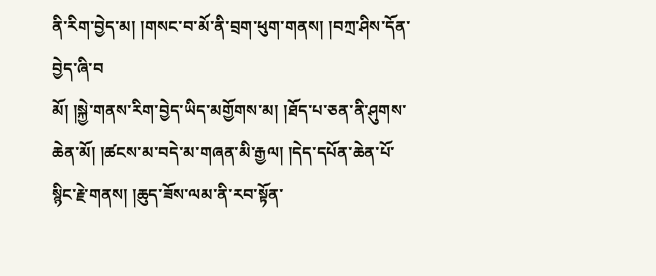ནི་རིག་བྱེད་མ། །གསང་བ་མོ་ནི་བྲག་ཕུག་གནས། །བཀྲ་ཤིས་དོན་བྱེད་ཞི་བ
མོ། །སྐྱེ་གནས་རིག་བྱེད་ཡིད་མགྱོགས་མ། །ཐོད་པ་ཅན་ནི་ཤུགས་ཆེན་མོ། །ཚངས་མ་བདེ་མ་གཞན་མི་རྒྱལ། །དེད་དཔོན་ཆེན་པོ་སྙིང་རྗེ་གནས། །ཆུད་ཟོས་ལམ་ནི་རབ་སྟོན་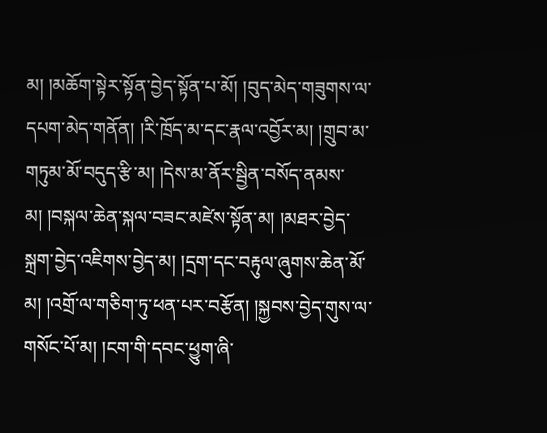མ། །མཆོག་སྟེར་སྟོན་བྱེད་སྟོན་པ་མོ། །བུད་མེད་གཟུགས་ལ་དཔག་མེད་གནོན། །རི་ཁྲོད་མ་དང་རྣལ་འབྱོར་མ། །གྲུབ་མ་གཏུམ་མོ་བདུད་རྩི་མ། །དེས་མ་ནོར་སྦྱིན་བསོད་ནམས་མ། །བསྐལ་ཆེན་སྐལ་བཟང་མཛེས་སྟོན་མ། །མཐར་བྱེད་སྐྲག་བྱེད་འཇིགས་བྱེད་མ། །དྲག་དང་བརྟུལ་ཞུགས་ཆེན་མོ་མ། །འགྲོ་ལ་གཅིག་ཏུ་ཕན་པར་བརྩོན། །སྐྱབས་བྱེད་གུས་ལ་གསོང་པོ་མ། །ངག་གི་དབང་ཕྱུག་ཞི་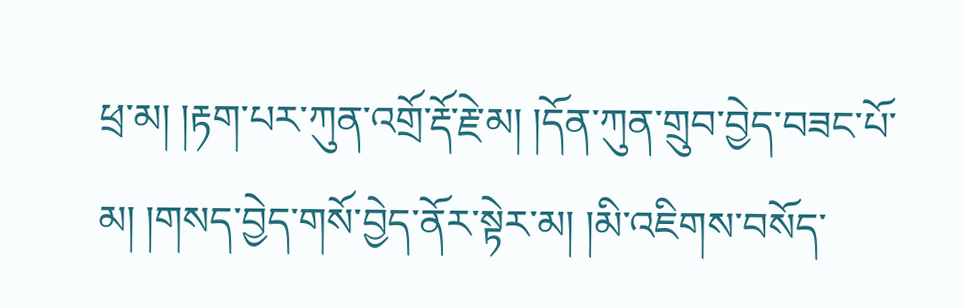ཕྲ་མ། །རྟག་པར་ཀུན་འགྲོ་རྡོ་རྗེ་མ། །དོན་ཀུན་གྲུབ་བྱེད་བཟང་པོ་མ། །གསད་བྱེད་གསོ་བྱེད་ནོར་སྟེར་མ། །མི་འཇིགས་བསོད་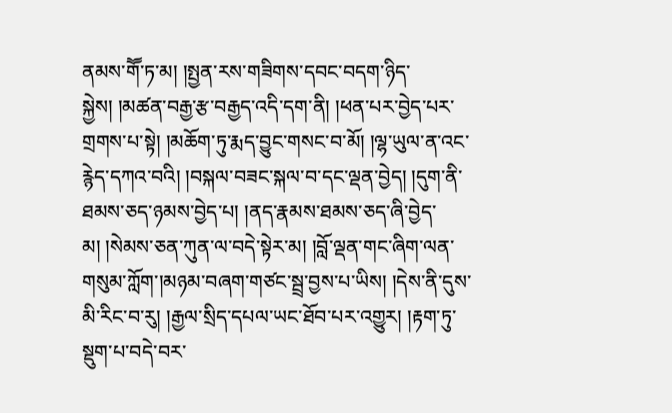ནམས་གཽ་ཏ་མ། །སྤྱན་རས་གཟིགས་དབང་བདག་ཉིད་སྐྱེས། །མཚན་བརྒྱ་རྩ་བརྒྱད་འདི་དག་ནི། །ཕན་པར་བྱེད་པར་གྲགས་པ་སྟེ། །མཆོག་ཏུ་རྨད་བྱུང་གསང་བ་མོ། །ལྷ་ཡུལ་ན་འང་རྙེད་དཀའ་བའི། །བསྐལ་བཟང་སྐལ་བ་དང་ལྡན་བྱེད། །དུག་ནི་ཐམས་ཅད་ཉམས་བྱེད་པ། །ནད་རྣམས་ཐམས་ཅད་ཞི་བྱེད་མ། །སེམས་ཅན་ཀུན་ལ་བདེ་སྟེར་མ། །བློ་ལྡན་གང་ཞིག་ལན་གསུམ་ཀློག་།མཉམ་བཞག་གཙང་སྦྲ་བྱས་པ་ཡིས། །དེས་ནི་དུས་མི་རིང་བ་རུ། །རྒྱལ་སྲིད་དཔལ་ཡང་ཐོབ་པར་འགྱུར། །རྟག་ཏུ་སྡུག་པ་བདེ་བར་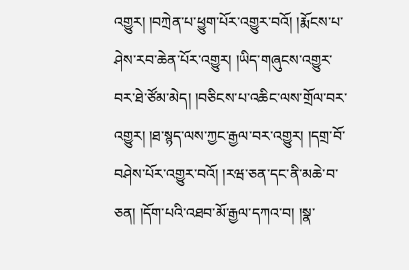འགྱུར། །བཀྲེན་པ་ཕྱུག་པོར་འགྱུར་བའོ། །རྨོངས་པ་ཤེས་རབ་ཆེན་པོར་འགྱུར། །ཡིད་གཞུངས་འགྱུར་བར་ཐེ་ཙོམ་མེད། །བཅིངས་པ་འཆིང་ལས་གྲོལ་བར་འགྱུར། །ཐ་སྙད་ལས་ཀྱང་རྒྱལ་བར་འགྱུར། །དགྲ་བོ་བཤེས་པོར་འགྱུར་བའོ། །རཝ་ཅན་དང་ནི་མཆེ་བ་ཅན། །དོག་པའི་འཐབ་མོ་རྒྱལ་དཀའ་བ། །སྣ་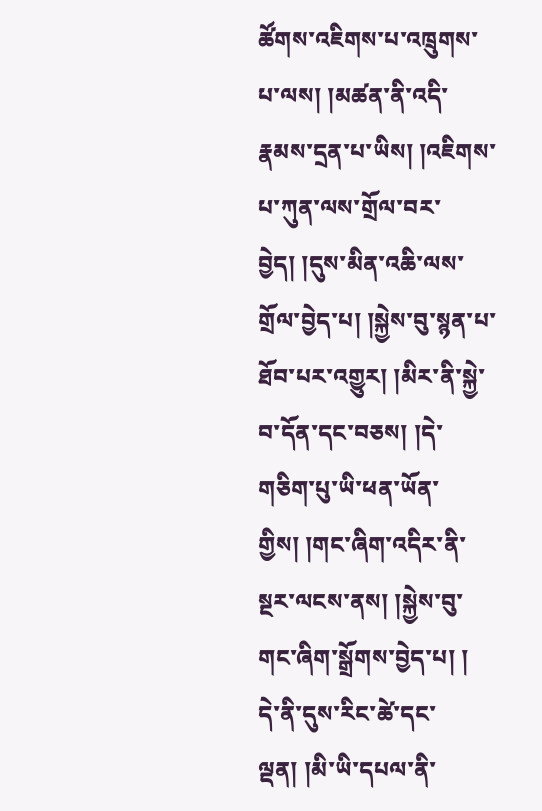ཚོགས་འཇིགས་པ་འཁྲུགས་པ་ལས། །མཚན་ནི་འདི་རྣམས་དྲན་པ་ཡིས། །འཇིགས་པ་ཀུན་ལས་གྲོལ་བར་བྱེད། །དུས་མིན་འཆི་ལས་གྲོལ་བྱེད་པ། །སྐྱེས་བུ་སྙན་པ་ཐོབ་པར་འགྱུར། །མིར་ནི་སྐྱེ་བ་དོན་དང་བཅས། །དེ་གཅིག་པུ་ཡི་ཕན་ཡོན་གྱིས། །གང་ཞིག་འདིར་ནི་སྔར་ལངས་ནས། །སྐྱེས་བུ་གང་ཞིག་སྒྲོགས་བྱེད་པ། །
དེ་ནི་དུས་རིང་ཚེ་དང་ལྡན། །མི་ཡི་དཔལ་ནི་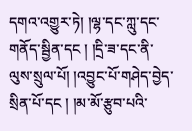དགའ་འགྱུར་ཏེ། །ལྷ་དང་ཀླུ་དང་གནོད་སྦྱིན་དང ། །དྲི་ཟ་དང་ནི་ལུས་སྲུལ་པོ། །འབྱུང་པོ་གཤེད་བྱེད་སྲིན་པོ་དང ། །མ་མོ་རྩུབ་པའི་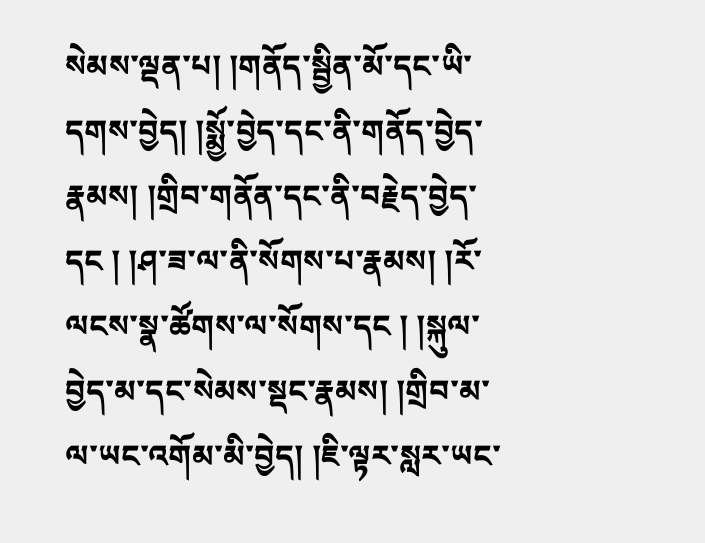སེམས་ལྡན་པ། །གནོད་སྦྱིན་མོ་དང་ཡི་དགས་བྱེད། །སྨྱོ་བྱེད་དང་ནི་གནོད་བྱེད་རྣམས། །གྲིབ་གནོན་དང་ནི་བརྗེད་བྱེད་དང ། །ཤ་ཟ་ལ་ནི་སོགས་པ་རྣམས། །རོ་ལངས་སྣ་ཚོགས་ལ་སོགས་དང ། །སྐུལ་བྱེད་མ་དང་སེམས་སྡང་རྣམས། །གྲིབ་མ་ལ་ཡང་འགོམ་མི་བྱེད། །ཇི་ལྟར་སླར་ཡང་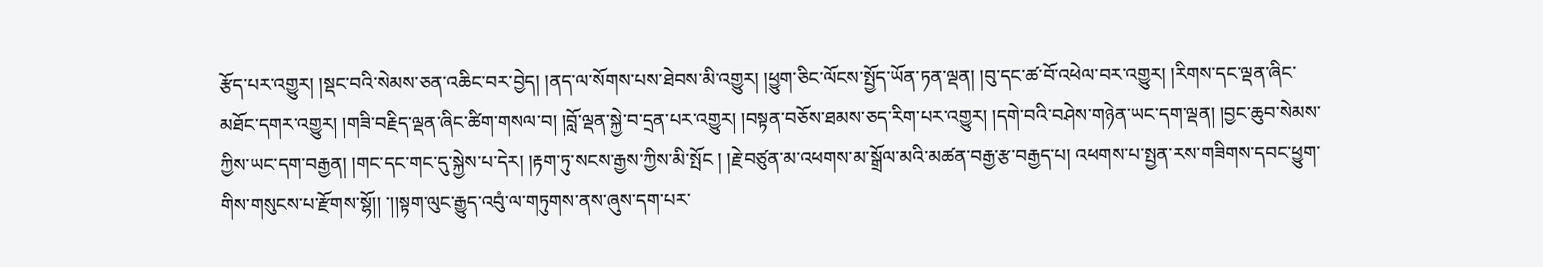རྩོད་པར་འགྱུར། །སྡང་བའི་སེམས་ཅན་འཆིང་བར་བྱེད། །ནད་ལ་སོགས་པས་ཐེབས་མི་འགྱུར། །ཕྱུག་ཅིང་ལོངས་སྤྱོད་ཡོན་ཏན་ལྡན། །བུ་དང་ཚ་བོ་འཕེལ་བར་འགྱུར། །རིགས་དང་ལྡན་ཞིང་མཐོང་དགར་འགྱུར། །གཟི་བརྗིད་ལྡན་ཞིང་ཚིག་གསལ་བ། །བློ་ལྡན་སྐྱེ་བ་དྲན་པར་འགྱུར། །བསྟན་བཅོས་ཐམས་ཅད་རིག་པར་འགྱུར། །དགེ་བའི་བཤེས་གཉེན་ཡང་དག་ལྡན། །བྱང་ཆུབ་སེམས་ཀྱིས་ཡང་དག་བརྒྱན། །གང་དང་གང་དུ་སྐྱེས་པ་དེར། །རྟག་ཏུ་སངས་རྒྱས་ཀྱིས་མི་སྤོང ། །རྗེ་བཙུན་མ་འཕགས་མ་སྒྲོལ་མའི་མཚན་བརྒྱ་རྩ་བརྒྱད་པ། འཕགས་པ་སྤྱན་རས་གཟིགས་དབང་ཕྱུག་གིས་གསུངས་པ་རྫོགས་སྷོ།། ་།།སྟག་ལུང་རྒྱུད་འབུཾ་ལ་གཏུགས་ནས་ཞུས་དག་པར་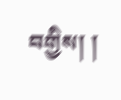བགྱིས། །